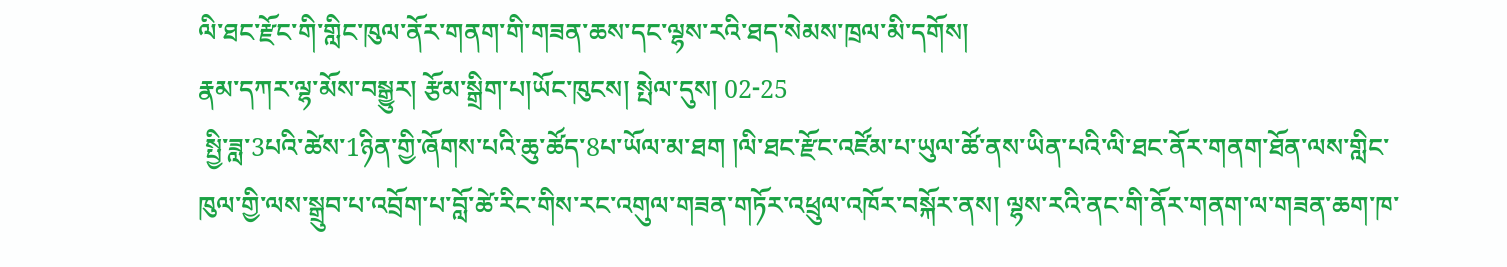ལི་ཐང་རྫོང་གི་གླིང་ཁུལ་ནོར་གནག་གི་གཟན་ཆས་དང་ལྷས་རའི་ཐད་སེམས་ཁྲལ་མི་དགོས།
རྣམ་དཀར་ལྷ་མོས་བསྒྱུར། རྩོམ་སྒྲིག་པ།ཡོང་ཁུངས། སྤེལ་དུས། 02-25
 སྤྱི་ཟླ་3པའི་ཚེས་1ཉིན་གྱི་ཞོགས་པའི་ཆུ་ཚོད་8པ་ཡོལ་མ་ཐག །ལི་ཐང་རྫོང་འཛོམ་པ་ཡུལ་ཚོ་ནས་ཡིན་པའི་ལི་ཐང་ནོར་གནག་ཐོན་ལས་གླིང་ཁུལ་གྱི་ལས་སྒྲུབ་པ་འབྲོག་པ་བློ་ཚེ་རིང་གིས་རང་འགུལ་གཟན་གཏོར་འཕྲུལ་འཁོར་བསྐོར་ནས། ལྷས་རའི་ནང་གི་ནོར་གནག་ལ་གཟན་ཆག་ཁ་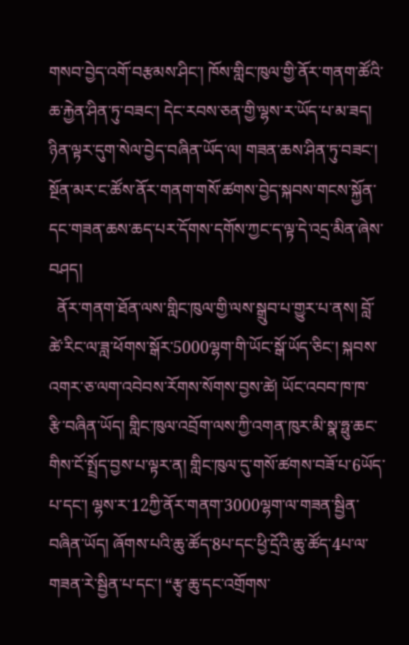གསབ་བྱེད་འགོ་བརྩམས་ཤིང་། ཁོས་གླིང་ཁུལ་གྱི་ནོར་གནག་ཚོའི་ཆ་རྐྱེན་ཤིན་ཏུ་བཟང་། དེང་རབས་ཅན་གྱི་ལྷས་ར་ཡོད་པ་མ་ཟད། ཉིན་ལྟར་དུག་སེལ་བྱེད་བཞིན་ཡོད་ལ། གཟན་ཆས་ཤིན་ཏུ་བཟང་། སྔོན་མར་ང་ཚོས་ནོར་གནག་གསོ་ཚགས་བྱེད་སྐབས་གངས་སྐྱོན་དང་གཟན་ཆས་ཆད་པར་དོགས་དགོས་ཀྱང་ད་ལྟ་དེ་འདྲ་མིན་ཞེས་བཤད།
  ནོར་གནག་ཐོན་ལས་གླིང་ཁུལ་གྱི་ལས་སྒྲུབ་པ་གྱུར་པ་ནས། བློ་ཚེ་རིང་ལ་ཟླ་ཕོགས་སྒོར་5000ལྷག་གི་ཡོང་སྒོ་ཡོད་ཅིང་། སྐབས་འགར་ཅ་ལག་འབེབས་རོགས་སོགས་བྱས་ཚེ། ཡོང་འབབ་ཁ་ཁ་རྩི་བཞིན་ཡོད། གླིང་ཁུལ་འབྲོག་ལས་ཀྱི་འགན་ཁུར་མི་སྣ་ཧྥུ་ཆང་གིས་ངོ་སྤྲོད་བྱས་པ་ལྟར་ན། གླིང་ཁུལ་དུ་གསོ་ཚགས་བཟོ་པ་6ཡོད་པ་དང་། ལྷས་ར་12ཀྱི་ནོར་གནག་3000ལྷག་ལ་གཟན་སྦྱིན་བཞིན་ཡོད། ཞོགས་པའི་ཆུ་ཚོད་8པ་དང་ཕྱི་དྲོའི་ཆུ་ཚོད་4པ་ལ་གཟན་རེ་སྦྱིན་པ་དང་། “རྩྭ་ཆུ་དང་འགྲོགས་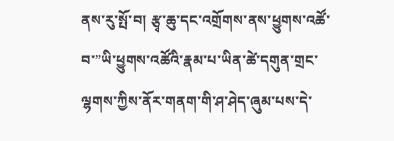ནས་རུ་སྤོ་བ། རྩྭ་ཆུ་དང་འགྲོགས་ནས་ཕྱུགས་འཚོ་བ་”ཡི་ཕྱུགས་འཚོའི་རྣམ་པ་ཡིན་ཚེ་དགུན་གྲང་ལྷགས་ཀྱིས་ནོར་གནག་གི་ཤ་ཤེད་ཞུམ་པས་དེ་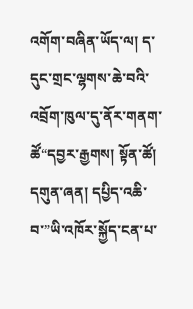འགོག་བཞིན་ཡོད་ལ། ད་དུང་གྲང་ལྷགས་ཆེ་བའི་འབྲོག་ཁུལ་དུ་ནོར་གནག་ཚོ“དབྱར་རྒྱགས། སྟོན་ཚོ། དགུན་ཞན། དཔྱིད་འཆི་བ་”ཡི་འཁོར་སྐྱོད་ངན་པ་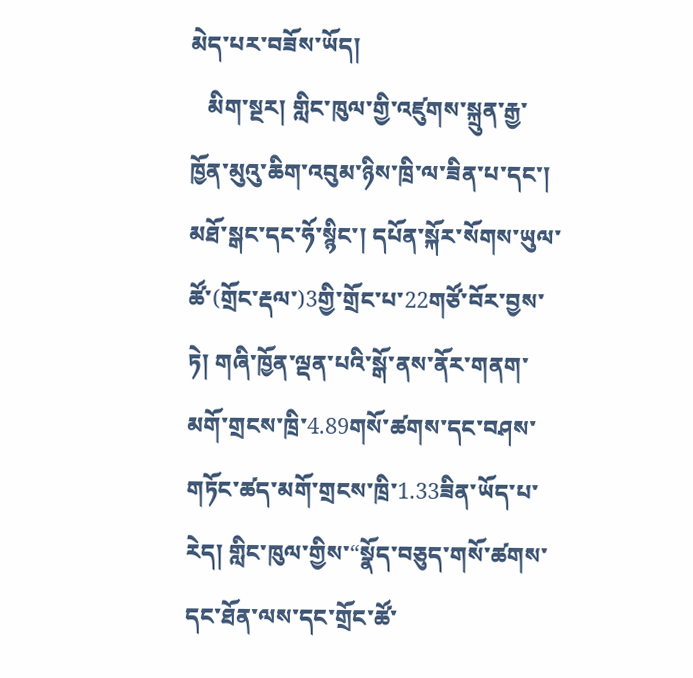མེད་པར་བཟོས་ཡོད།
   མིག་སྔར། གླིང་ཁུལ་གྱི་འཛུགས་སྐྲུན་རྒྱ་ཁྱོན་མུའུ་ཆིག་འབུམ་ཉིས་ཁྲི་ལ་ཟིན་པ་དང་། མཐོ་སྒང་དང་ཧོ་སྙིང་། དཔོན་སྐོར་སོགས་ཡུལ་ཚོ་(གྲོང་རྡལ་)3གྱི་གྲོང་པ་22གཙོ་བོར་བྱས་ཏེ། གཞི་ཁྱོན་ལྡན་པའི་སྒོ་ནས་ནོར་གནག་མགོ་གྲངས་ཁྲི་4.89གསོ་ཚགས་དང་བཤས་གཏོང་ཚད་མགོ་གྲངས་ཁྲི་1.33ཟིན་ཡོད་པ་རེད། གླིང་ཁུལ་གྱིས་“སྣོད་བཅུད་གསོ་ཚགས་དང་ཐོན་ལས་དང་གྲོང་ཚོ་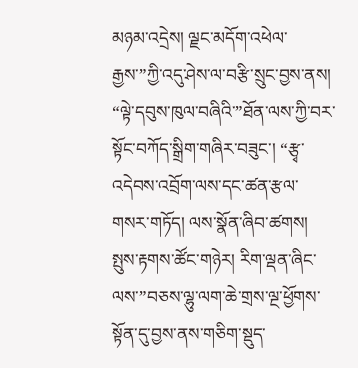མཉམ་འདྲེས། ལྗང་མདོག་འཕེལ་རྒྱས་”ཀྱི་འདུ་ཤེས་ལ་བརྩི་སྲུང་བྱས་ནས། “ལྟེ་དབུས་ཁུལ་བཞིའི་”ཐོན་ལས་ཀྱི་བར་སྟོང་བཀོད་སྒྲིག་གཞིར་བཟུང་། “རྩྭ་འདེབས་འབྲོག་ལས་དང་ཚན་རྩལ་གསར་གཏོད། ལས་སྣོན་ཞིབ་ཚགས། སྤུས་རྟགས་ཚོང་གཉེར། རིག་ལྡན་ཞིང་ལས་”བཅས་ལྷུ་ལག་ཆེ་གྲས་ལྔ་ཕྱོགས་སྟོན་དུ་བྱས་ནས་གཅིག་སྡུད་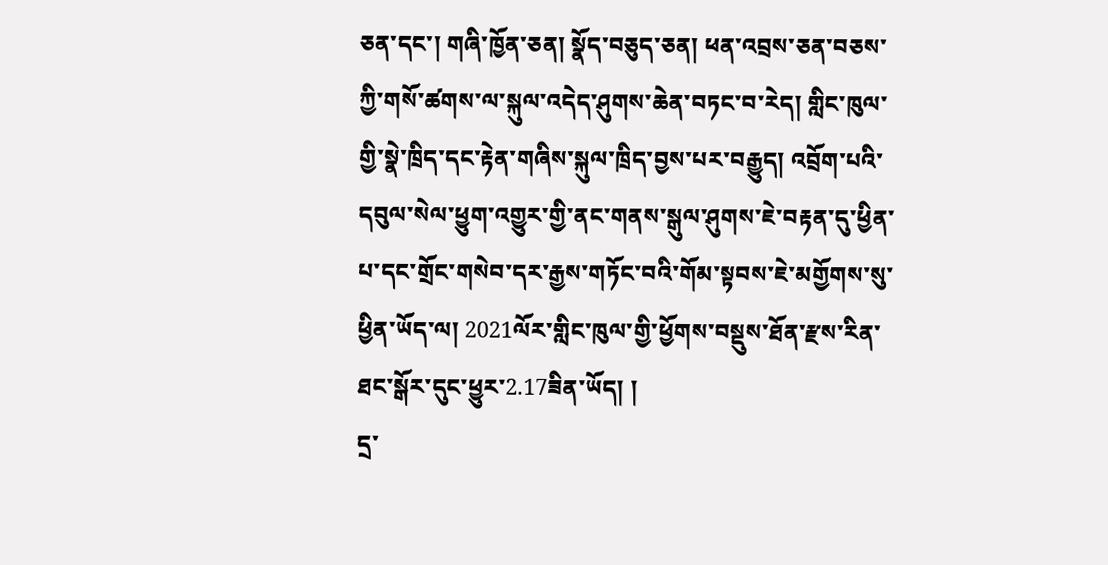ཅན་དང་། གཞི་ཁྱོན་ཅན། སྣོད་བཅུད་ཅན། ཕན་འབྲས་ཅན་བཅས་ཀྱི་གསོ་ཚགས་ལ་སྐུལ་འདེད་ཤུགས་ཆེན་བཏང་བ་རེད། གླིང་ཁུལ་གྱི་སྣེ་ཁྲིད་དང་རྟེན་གཞིས་སྐུལ་ཁྲིད་བྱས་པར་བརྒྱུད། འབྲོག་པའི་དབུལ་སེལ་ཕྱུག་འགྱུར་གྱི་ནང་གནས་སྒུལ་ཤུགས་ཇེ་བརྟན་དུ་ཕྱིན་པ་དང་གྲོང་གསེབ་དར་རྒྱས་གཏོང་བའི་གོམ་སྟབས་ཇེ་མགྱོགས་སུ་ཕྱིན་ཡོད་ལ། 2021ལོར་གླིང་ཁུལ་གྱི་ཕྱོགས་བསྡུས་ཐོན་རྫས་རིན་ཐང་སྒོར་དུང་ཕྱུར་2.17ཟིན་ཡོད། །
དྲ་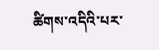ཚིགས་འདིའི་པར་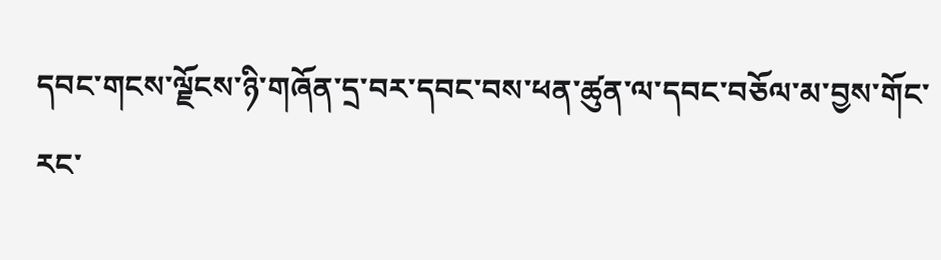དབང་གངས་ལྗོངས་ཉི་གཞོན་དྲ་བར་དབང་བས་ཕན་ཚུན་ལ་དབང་བཅོལ་མ་བྱས་གོང་རང་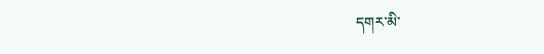དགར་མི་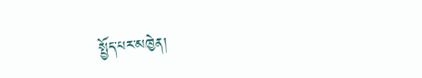སྤྱོད་པར་མཁྱེན།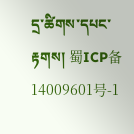དྲ་ཚིགས་དཔང་རྟགས། 蜀ICP备14009601号-1